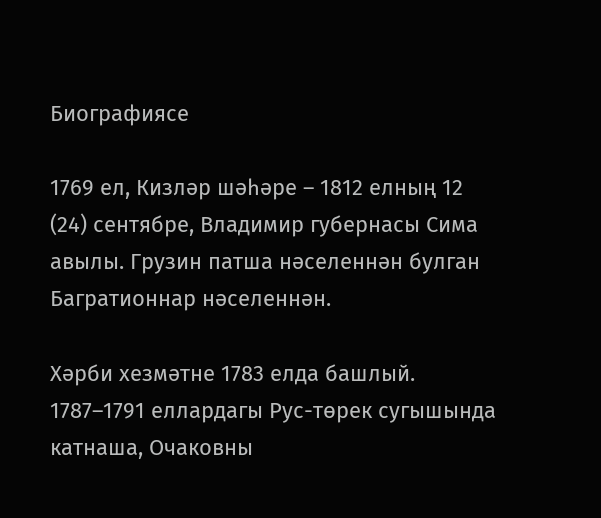Биографиясе

1769 ел, Кизләр шәһәре – 1812 елның 12 (24) сентябре, Владимир губернасы Сима авылы. Грузин патша нәселеннән булган Багратионнар нәселеннән.

Хәрби хезмәтне 1783 елда башлый. 1787–1791 еллардагы Рус-төрек сугышында катнаша, Очаковны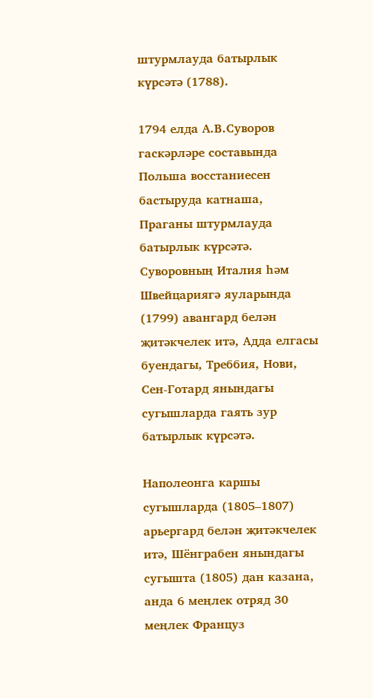штурмлауда батырлык күрсәтә (1788).

1794 елда А.В.Суворов гаскәрләре составында Польша восстаниесен бастыруда катнаша, Праганы штурмлауда батырлык күрсәтә. Суворовның Италия һәм Швейцариягә яуларында (1799) авангард белән җитәкчелек итә, Адда елгасы буендагы, Треббия, Нови, Сен-Готард янындагы сугышларда гаять зур батырлык күрсәтә.

Наполеонга каршы сугышларда (1805–1807) арьергард белән җитәкчелек итә, Шёнграбен янындагы сугышта (1805) дан казана, анда 6 меңлек отряд 30 меңлек Француз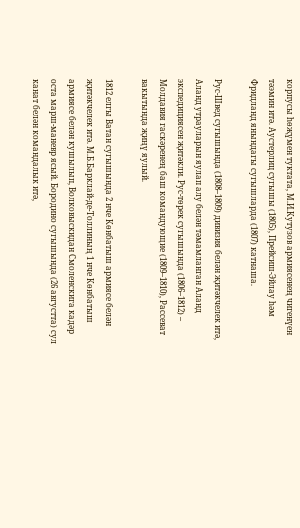корпусы һөҗүмен туктата, М.И.Кутузов армиясенең чигенүен тәэмин итә. Аустерлиц сугышы (1805), Прейсиш-Эйлау һәм Фридланд янындагы сугышларда (1807) катнаша.

Рус-Швед сугышында (1808–1809) дивизия белән җитәкчелек итә, Аланд утрауларын яулап алу белән тәмамланган Аланд экспедициясен җитәкли. Рус-төрек сугышында (1806–1812) – Молдавия гаскәренең баш командующие (1809–1810), Рассеват вакытында җиңү яулый.

1812 елгы Ватан сугышында 2 нче Көнбатыш армиясе белән җитәкчелек итә. М.Б.Барклай-де-Толлиның 1 нче Көнбатыш армиясе белән кушылып, Волковыскидан Смоленскига кадәр оста марш-маневр ясый. Бородино сугышында (26 августта) сул канат белән командалык итә,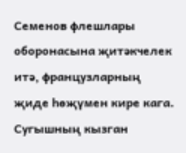Семенов флешлары оборонасына җитәкчелек итә, французларның җиде һөҗүмен кире кага. Сугышның кызган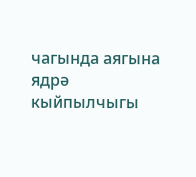чагында аягына ядрә кыйпылчыгы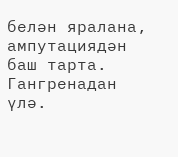белән яралана, ампутациядән баш тарта. Гангренадан үлә.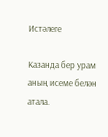Истәлеге

Казанда бер урам аның исеме белән атала.